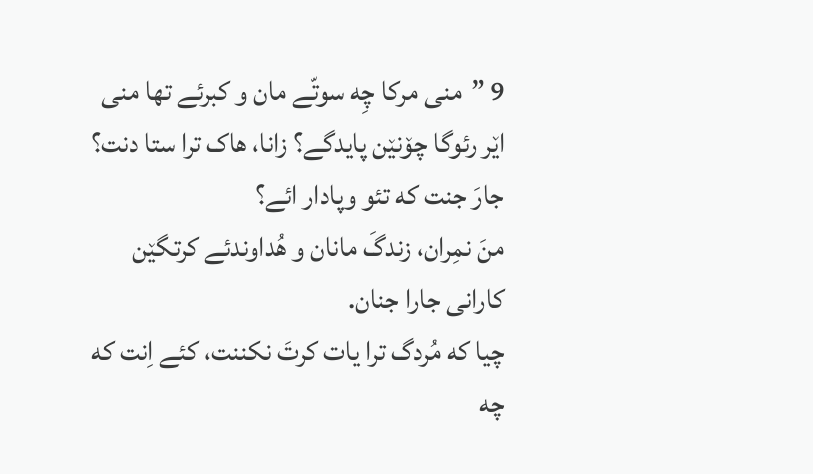9 ”منی مرکا چِه سوتّے مان و کبرئے تها منی اێر رئوگا چۆنێن پایدگے؟ زانا، هاک ترا ستا دنت؟ جارَ جنت که تئو وپادار ائے؟
منَ نمِران، زندگَ مانان و هُداوندئے کرتگێن کارانی جارا جنان.
چیا که مُردگ ترا یات کرتَ نکننت، کئے اِنت که چه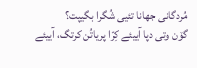مُردگانی جهانا تئیی شُگرا بگیپت؟
گۆن وتی دپا آییئے کِرّا پریاتُن کرتگ، آییئے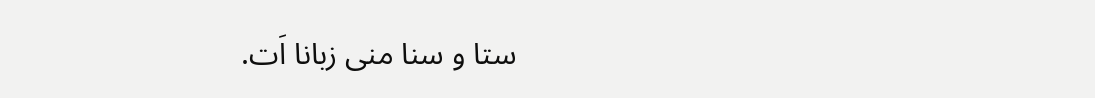ستا و سنا منی زبانا اَت.